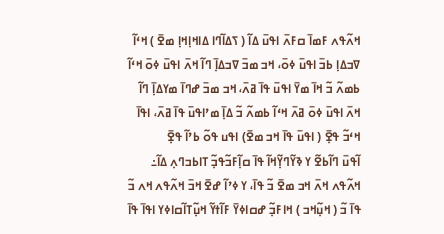ߞߍ߬ߟߍ ߓߘߊ߫ ߛߓߍ߫ ߊߟߎ߫ ߡߊ߬ ( ߖߡߊ߬ߣߊ ߡߊߞߊ߲ߞߊ߲ ߘߐ߫ ) ߞߵߊ߬ ߜߏߡߊ߲ ߕߏ߫ ߊߟߎ߫ ߦߋ߫، ߞߏ ߘߏ߫ ߜߏߡߊ߲߫ ߣߊ߬ ߞߍ߫ ߊߟߎ߫ ߦߋ߫ ߞߵߊ߬ ߕߘߍ߬ ߏ߬ ߞߊ߫ ߘߌ߫ ߊߟߎ߫ ߟߊ߫ ߥߍ߫، ߞߏ ߘߏ߫ ߝߣߊ߫ ߘߌߡߊ߲߫ ߣߊ߬ ߞߍ߫ ߊߟߎ߫ ߦߋ߫ ߥߍ߫ ߞߵߊ߬ ߕߘߍ߬ ߏ߬ ߡߊ߲߫ ߘߴߊߟߎ߫ ߟߊ߫ ߥߍ߫، ߊߟߊ߫ ߞߵߏ߬ ߟߐ߲߫ ( ߊߟߎ߫ ߟߊ߫ ߞߏ ߘߐ߫) ߊߟߎ ߟߋ߬ ߕߴߊ߬ ߟߐ߲߫
ߊ߬ߟߎ߫ ߣߊ߬ߕߐ߬ ߌ ߢߌ߬ߣߌ߲߬ߞߊ߬ ߟߊ߫ ߛߊ߲߬ߓߏ߬ߟߏ߲߬ ߠߊߕߏߣߍ߲ ߡߊ߬߸ ߞߍ߬ߟߍ ߞߍ߫ ߞߏ ߘߐ߫ ߏ߬ ߟߊ߫، ߌ ߦߴߊ߬ ߝߐ߫ ߞߏ߫ ߞߍ߬ߟߍ ߞߍ ߏ߬ ߟߊ߫ ߏ߬ ( ߞߎ߲߬ߞߏ ) ߞߊߓߏ߲߬ ߝߛߊߦߌ߫ ߓߊ߬ߙߌ߬ ߞߎ߲߬ߠߊ߬ߛߊߦߌ ߊߟߊ߫ ߟߊ߫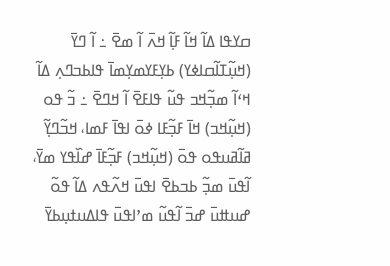ߛߌߟߊ ߡߊ߬ ߞߊ߬ ߓߊ߲߬ ߞߍ߫ ߊ߬ ߘߐ߫ ߸ ߊ߬ ߣߌ߫ (ߞߎ߲߬ߠߊ߬ߛߊߦߌ) ߕߌ߲ߓߌߘߌ߲ߘߊ߫ ߟߊߕߏߣߍ߲ ߡߊ߬ ߞߵߊ߬ ߘߏ߲߬ߞߏ ߟߎ߬ ߟߊߓߐ߫ ߊ߬ ߞߣߐ߫ ߸ ߏ߬ ߟߋ (ߞߎ߲߬ߞߏ) ߞߊ߫ ߓߏ߲߬ߓߊ ߦߋ߫ ߊߟߊ߫ ߓߘߊ، ߞߏ߬ߣߌ߲߬ ߥߊ߬ߥߎߟߋ ߟߋ߫ (ߞߎ߲߬ߞߏ) ߓߏ߲߬ߓߊ߫ ߝߊ߰ߟߌ ߘߌ߫، ߊ߬ߟߎ߫ ߘߏ߲߬ ߕߏߕߐ߫ ߊߟߎ߫ ߞߍ߬ߟߍ ߡߊ߬ ߟߋ߬ ߝߎߚߎ߫ ߝߏ߫ ߊ߬ߟߎ߬ ߘߴߊߟߎ߫ ߟߊߡߎߙߎ߲ߕߌ߫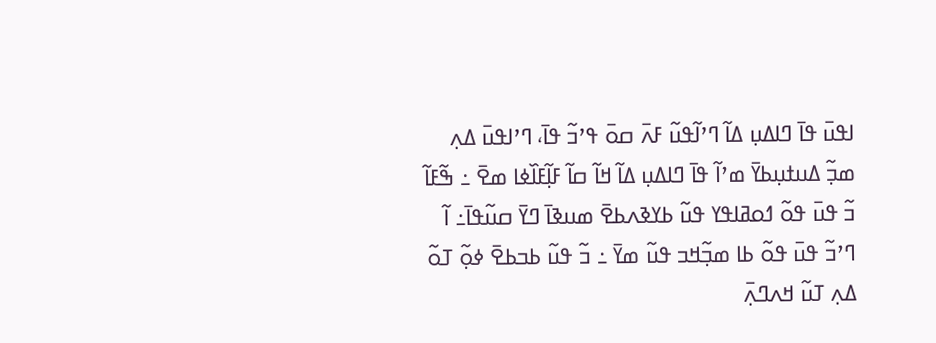ߊߟߎ߫ ߟߊ߫ ߣߊߡߎ߲ ߡߊ߬ ߣߴߊ߬ߟߎ߬ ߓߍ߫ ߛߋ߫ ߟߴߏ߬ ߟߊ߫، ߣߴߊߟߎ߫ ߡߍ߲ ߘߏ߲߬ ߡߎߙߎ߲ߕߌ߫ ߘߴߊ߬ ߟߊ߫ ߣߊߡߎ߲ ߡߊ߬ ߞߊ߬ ߛߊ߬ ߓߊ߲߬ߓߊ߰ߦߊ ߘߐ߫ ߸ ߒ߬ߓߊ߬ ߏ߬ ߟߎ߫ ߟߋ߬ ߗߋߥߊߟߌ ߟߎ߬ ߕߌߢߍߕߐ߫ ߘߎߢߊ߫ ߣߌ߫ ߛߎ߬ߟߊ߫߸ ߊ߬ ߣߴߏ߬ ߟߎ߫ ߟߋ߬ ߕߊ ߘߏ߲߬ߞߏ ߟߎ߬ ߘߌ߫ ߸ ߏ߬ ߟߎ߬ ߕߏߕߐ߫ ߦߋ߲߬ ߠߋ߬
ߡߍ߲ ߠߎ߬ ߞߍߣߍ߲߫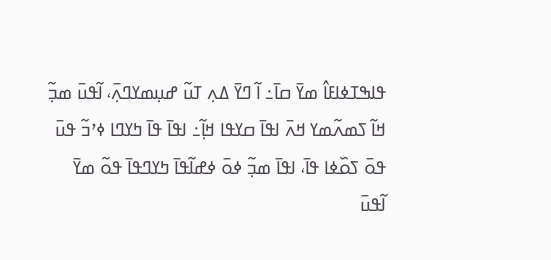ߟߊߒߠߦߊߓߊ߮ ߘߌ߫ ߛߊ߫߸ ߊ߬ ߣߌ߫ ߡߍ߲ ߠߎ߬ ߝߎ߲ߘߌߣߍ߲߫، ߊ߬ߟߎ߫ ߘߏ߲߬ ߞߊ߬ ߖߘߍ߬ߘߌ ߞߍ߫ ߊߟߊ߫ ߛߌߟߊ ߞߊ߲߬߸ ߊߟߊ߫ ߟߊ߫ ߤߌߣߊ ߦߴߏ߬ ߟߎ߫ ߟߋ߫ ߖߋ߰ߦߊ ߟߊ߫، ߊߟߊ߫ ߘߏ߲߬ ߦߋ߫ ߦߝߊ߬ߟߊ߫ ߤߌߣߟߊ߫ ߟߋ߬ ߘߌ߫
ߊ߬ߟߎ߫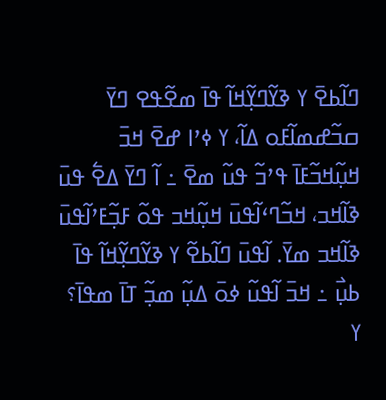ߣߊ߬ߕߐ߫ ߌ ߢߌ߬ߣߌ߲߬ߞߊ߬ ߟߊ߫ ߘߐ߬ߟߐ ߣߌ߫ ߛߏ߬ߝߘߊ߬ߓߋ ߡߊ߬، ߌ ߦߴߊ ߝߐ߫ ߞߏ߫ ߞߎ߲߬ߞߏ߬ߓߊ߫ ߟߴߏ߬ ߟߎ߬ ߘߐ߫ ߸ ߊ߬ ߣߌ߫ ߡߐ߱ ߟߎ߫ ߢߊ߬ߞߏ، ߞߏ߬ߣߵߊ߬ߟߎ߫ ߞߎ߲߬ߞߏ ߟߋ߬ ߓߏ߲߬ߓߴߊ߬ߟߎ߫ ߢߊ߬ߞߏ ߘߌ߫. ߊ߬ߟߎ߫ ߣߊ߬ߕߐ߬ ߌ ߢߌ߬ߣߌ߲߬ߞߊ߬ ߟߊ߫ ߕߎ߲߯ ߸ ߞߏ߫ ߊ߬ߟߎ߬ ߦߋ߫ ߡߎ߲߬ ߘߏ߲߬ ߠߊ߫ ߘߟߊ߫؟ ߌ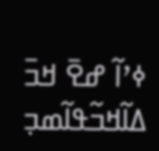ߦߴߊ߬ ߝߐ߫ ߞߏ߫ ߡߊ߬ߞߏ߬ߟߊ߬ߘߏ߲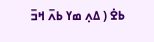ߕߐ߭ ( ߡߍ߲ ߘߌ ߕߍ߫ ߞߏ߫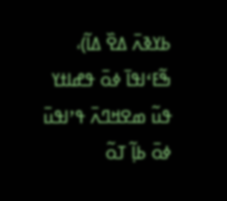ߕߌߢߍ߫ ߡߐ߰ ߡߊ߬)، ߒ߬ߓߵߊߟߊ߫ ߦߋ߫ ߟߝߊߙߌ ߟߎ߬ ߘߐߞߣߍ߫ ߟߴߊߟߎ߫ ߦߋ߫ ߕߊ߲߬ ߠߋ߬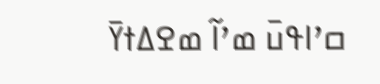ߛߴߊߟߎ߫ ߘߴߊ߬ ߘߐߡߙߌ߫